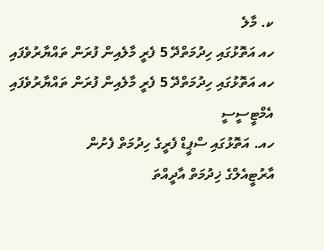ކ. މާލެ
ހއ އަތޮޅުގައި ހިދުމަތްދޭ 5 ފެރީ މާލެއިން ފުރަން ތައްޔާރުވެފައި
ހއ އަތޮޅުގައި ހިދުމަތްދޭ 5 ފެރީ މާލެއިން ފުރަން ތައްޔާރުވެފައި
އެމްޓީސީސީ
ހއ. އަތޮޅުގައި ސްޕީޑް ފެރީގެ ހިދުމަތް ފެށުން
އާރުޓީއެލްގެ ޚިދުމަތް އާދީއްތަ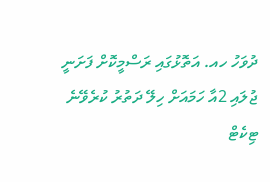ދުވަހު ހއ. އަތޮޅުގައި ރަސްމީކޮށް ފަށަނީ
ޖުލައި 2އާ ހަމައަށް ހިލޭ ދަތުރު ކުރެވޭނެ
ޓިކެޓް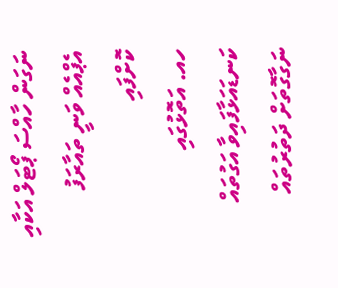ނަގަން ހާއްސަ ޕޯޓަލް އަކާއި އެޕްއެއް ވަނީ ތައާރަފު ކޮށްފައި
ހއ. އަތޮޅުގައި ކަނޑައަޅާފައިވާ އަގުތައް ނަގާގޮތަށް ދަތުރުތައް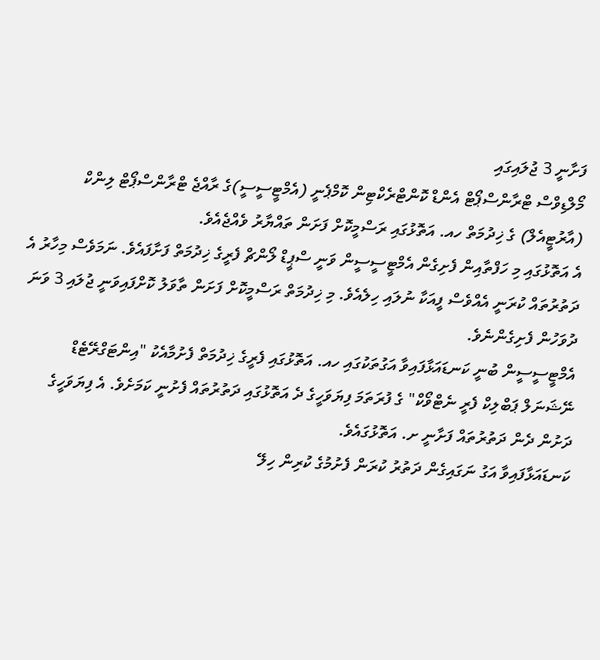ފަށާނީ 3 ޖުލައިގައި
މޯލްޑިވްސް ޓްރާންސްޕޯޓް އެންޑް ކޮންޓްރެކްޓިން ކޮމްޕެނީ (އެމްޓީސީސީ)ގެ ރާއްޖެ ޓްރާންސްޕޯޓް ލިންކް (އާރުޓީއެލް) ގެ ޚިދުމަތް ހއ. އަތޮޅުގައި ރަސްމީކޮށް ފަށަން ތައްޔާރު ވެއްޖެއެވެ.
އެ އަތޮޅުގައި މި ހަފްތާއިން ފެށިގެން އެމްޓީސީސީން ވަނީ ސްޕީޑް ލޯންޗް ފެރީގެ ޚިދުމަތް ފަށާފައެވެ. ނަމަވެސް މިހާރު އެ ދަތުރުތައް ކުރަނީ އެއްވެސް ފީއަކާ ނުލައި ހިލެއެވެ. މި ޚިދުމަތް ރަސްމީކޮށް ފަށަން ތާވަލު ކޮށްފައިވަނީ ޖުލައި 3 ވަނަ ދުވަހުން ފެށިގެންނެވެ.
އެމްޓީސީސީން ބުނީ ކަނޑައަޅާފައިވާ އަގުތަކުގައި ހއ. އަތޮޅުގައި ފެރީގެ ޚިދުމަތް ފެށުމާއެކު "އިންޓަގްރޭޓެޑް ނޭޝަނަލް ޕަބްލިކް ފެރީ ނެޓްވޯކް" ގެ ފުރަތަމަ ފިޔަވަހީގެ ދެ އަތޮޅުގައި ދަތުރުތައް ފެށުނީ ކަމަށެވެ. އެ ފިޔަވަހީގެ ދަށުން ދެން ދަތުރުތައް ފަށާނީ ށ. އަތޮޅުގައެވެ.
ކަނޑައަޅާފައިވާ އަގު ނަގައިގެން ދަތުރު ކުރަން ފެށުމުގެ ކުރިން ހިލޭ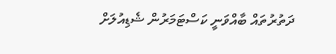ދަތުރުތައް ބާއްވަނީ ކަސްޓަމަރުން ޝެޑިއުލަށް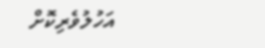އަހުލުވެރިކޮށް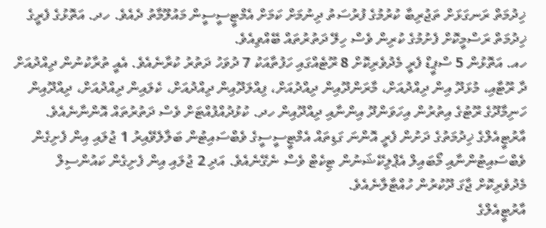ޚިދުމަތް ރަނގަޅަށް ތަޖުރިބާ ކުރުމުގެ ފުރުސަތު ދިނުމަށް ކަމަށް އެމްޓީސީސީން މައުލޫމާތު ދެއެވެ. ހދ. އަތޮޅުގެ ފެރީގެ ޚިދުމަތް ރަސްމީކޮށް ފެށުމުގެ ކުރިން ވެސް ހިލޭ ދަތުރުތައް ބޭއްވިއެވެ.
ހއ. އަތޮޅުން 5 ސްޕީޑް ފެރީ މެދުވެރިކޮށް 8 ރޫޓެއްގައި ހަފުތާއަކު 7 ދުވަހު ދަތުރު ކުރާނެއެވެ. އެއީ ތުރާކުނުން ދިއްދުއަށް ދާ ރޫޓާއި، މުޅަދޫ އިން ދިއްދުއަށް، މާރަންދޫއިން ދިއްދުއަށް، ފިއްލަދޫއިން ދިއްދުއަށް، ކެލައިން ދިއްދުއަށް، ދިއްދޫއިން ހަނިމާދޫގެ ރޫޓުގެ އިތުރުން އިހަވަންދޫ އިންނާއި ދިއްދޫއިން ހދ. ކުޅުދުއްފުއްޓަށް ވެސް ދަތުރުތައް އޮންނާނެއެވެ.
އާރުޓީއެލްގެ ޚިދުމަތުގެ ދަށުން ފެރީ އޮންނަ ގަޑިތައް އެމްޓީސީސީގެ ވެބްސައިޓުން ބަލާލެވޭއިރު 1 ޖުލައި އިން ފެށިގެން ވެބްސައިޓުންނާއި މޯބައިލް އެޕްލިކޭޝަނުން ޓިކެޓް ވެސް ނެގޭނެއެވެ. އަދި 2 ޖުލައި އިން ފެށިގެން ކައުންސިލް މެދުވެރިކޮށް ޖާގަ ދޫކުރުން ހުއްޓާލާނެއެވެ.
އާރުޓީއެލްގެ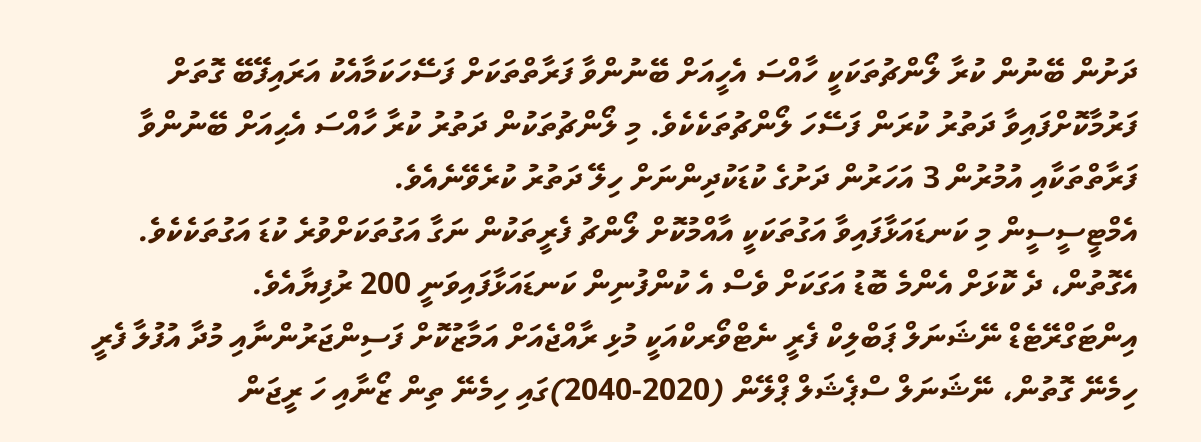ދަށުން ބޭނުން ކުރާ ލޯންޗުތަކަކީ ހާއްސަ އެހީއަށް ބޭނުންވާ ފަރާތްތަކަށް ފަސޭހަކަމާއެކު އަރައިފޭބޭ ގޮތަށް ފަރުމާކޮށްފައިވާ ދަތުރު ކުރަން ފަސޭހަ ލޯންޗުތަކެކެވެ. މި ލޯންޗުތަކުން ދަތުރު ކުރާ ހާއްސަ އެޙިއަށް ބޭނުންވާ ފަރާތްތަކާއި އުމުރުން 3 އަހަރުން ދަށުގެ ކުޑަކުދިންނަށް ހިލޭ ދަތުރު ކުރެވޭނެއެވެ.
އެމްޓީސީސީން މި ކަނޑައަޅާފައިވާ އަގުތަކަކީ އާއްމުކޮށް ލޯންޗު ފެރީތަކުން ނަގާ އަގުތަކަށްވުރެ ކުޑަ އަގުތަކެކެވެ. އެގޮތުން، ދެ ކޮޅަށް އެންމެ ބޮޑު އަގަކަށް ވެސް އެ ކުންފުނިން ކަނޑައަޅާފައިވަނީ 200 ރުފިޔާއެވެ.
އިންޓަގްރޭޓެޑް ނޭޝަނަލް ޕަބްލިކް ފެރީ ނެޓްވޯރކްއަކީ މުޅި ރާއްޖެއަށް އަމާޒުކޮށް ފަސިންޖަރުންނާއި މުދާ އުފުލާ ފެރީ ހިމެނޭ ގޮތުން، ނޭޝަނަލް ސްޕެޝަލް ޕްލޭން (2020-2040)ގައި ހިމެނޭ ތިން ޒޯނާއި ހަ ރީޖަން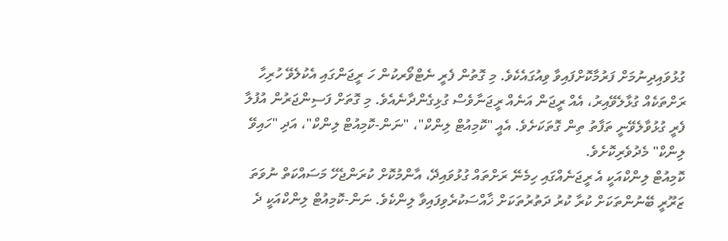ގުޅުވައިދިނުމަށް ފަރުމާކޮށްފައިވާ ވިއުގައެކެވެ. މި ގޮތުން ފެރީ ނެޓްވޯރކުން ހަ ރީޖަންގައި އެކުލެވޭ ހުރިހާ ރަށްތަކެއް ގުޅާލެވޭއިރު، އެއް ރީޖަން އަނެއް ރީޖަނާވެސް ގުޅިގެންދާނެއެވެ. މި ގޮތަށް ފަސިންޖަރުން އުފުލާ ފެރީ ގުޅުވާލެވޭނީ ތަފާތު ތިން ގޮތަކަށެވެ. އެއީ "ކޮމިއުޓް ލިންކް"، "ނަން-ކޮމިއުޓް ލިންކް"، އަދި "ހައިވޭ ލިންކް" މެދުވެރިކޮށެވެ.
ކޮމިއުޓް ލިންކްއަކީ އެ ރީޖަނެއްގައި ހިމެނޭ ރަށްތައް ގުޅުވައިދޭ، އާންމުކޮށް ކުރަންޖެހޭ މަސައްކަތް ނުވަތަ ޒަރޫރީ ބޭނުންތަކަށް ކުރާ ކުރު ދަތުރުތަކަށް ޚާއްސަކުރެވިފައިވާ ލިންކެވެ. ނަން-ކޮމިއުޓް ލިންކްއަކީ ދެ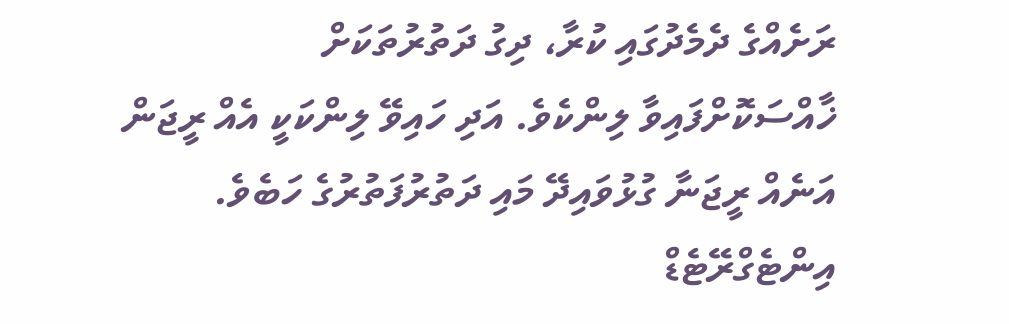ރަށެއްގެ ދެމެދުގައި ކުރާ، ދިގު ދަތުރުތަކަށް ޚާއްސަކޮށްފައިވާ ލިންކެވެ. އަދި ހައިވޭ ލިންކަކީ އެއް ރީޖަން އަނެއް ރީޖަނާ ގުޅުވައިދޭ މައި ދަތުރުފަތުރުގެ ހަބެވެ. އިންޓެގްރޭޓެޑް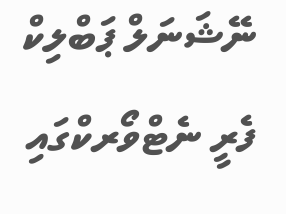ނޭޝަނަލް ޕަބްލިކް ފެރީ ނެޓްވޯރކްގައި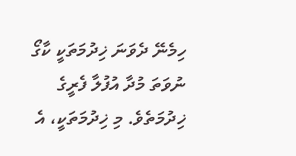ހިމެނޭ ދެވަނަ ޚިދުމަތަކީ ކާގޯ ނުވަތަ މުދާ އުފުލާ ފެރީގެ ޚިދުމަތެވެ. މި ޚިދުމަތަކީ، އެ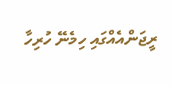ރީޖަންއެއްގައި ހިމެނޭ ހުރިހާ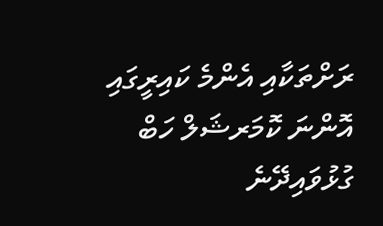ރަށްތަކާއި އެންމެ ކައިރީގައި އޮންނަ ކޮމަރޝަލް ހަބް ގުޅުވައިދޭނެ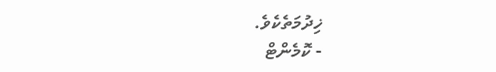ޚިދުމަތެކެވެ.
- ކޮމެންޓް